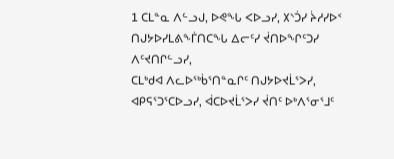1 ᑕᒪᓐᓇ ᐱᓪᓗᒍ, ᐅᕙᖓ ᐸᐅᓗᓯ, ᙭ᔅᑑᓯ ᔩᓱᓯᐅᑉ ᑎᒍᔭᐅᓯᒪᕕᖕᒦᑎᑕᖓ ᐃᓕᑦᓯ ᔫᑎᐅᖏᑦᑐᓯ ᐱᑦᔪᑎᒋᓪᓗᓯ,
ᑕᒪᒃᑯᐊ ᐱᓚᐅᖅᑳᕐᑎᓐᓇᒋᑦ ᑎᒍᔭᐅᔪᒫᕐᐳᓯ, ᐊᑭᕋᕐᑐᕐᑕᐅᓗᓯ, ᐋᑕᐅᔪᒫᕐᐳᓯ ᔫᑎᑦ ᐅᒃᐱᕐᓂᕐᒧᑦ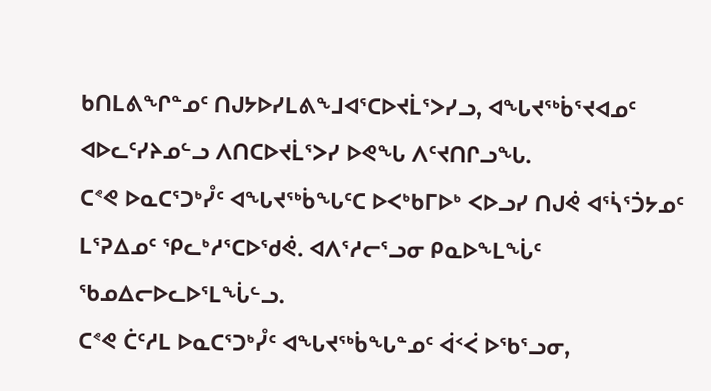ᑲᑎᒪᕕᖏᓐᓄᑦ ᑎᒍᔭᐅᓯᒪᕕᖕᒧᐊᕐᑕᐅᔪᒫᕐᐳᓯᓗ, ᐊᖓᔪᖅᑳᕐᔪᐊᓄᑦ ᐊᐅᓚᑦᓯᔨᓄᓪᓗ ᐱᑎᑕᐅᔪᒫᕐᐳᓯ ᐅᕙᖓ ᐱᑦᔪᑎᒋᓗᖓ.
ᑕᕝᕙ ᐅᓇᑕᕐᑐᒃᓮᑦ ᐊᖓᔪᖅᑳᖓᑦᑕ ᐅᐸᒃᑲᒥᐅᒃ ᐸᐅᓗᓯ ᑎᒍᕚ ᐊᕐᓵᕐᑑᔭᓄᑦ ᒪᕐᕈᐃᓄᑦ ᕿᓚᒃᓱᕐᑕᐅᖁᕚ. ᐊᐱᕐᓱᓕᕐᓗᓂ ᑭᓇᐅᖕᒪᖔᑦ ᖃᓄᐃᓕᐅᓚᐅᕐᒪᖔᓪᓗ.
ᑕᕝᕙ ᑖᑦᓱᒪ ᐅᓇᑕᕐᑐᒃᓮᑦ ᐊᖓᔪᖅᑳᖓᓐᓄᑦ ᐋᑉᐹ ᐅᖃᕐᓗᓂ,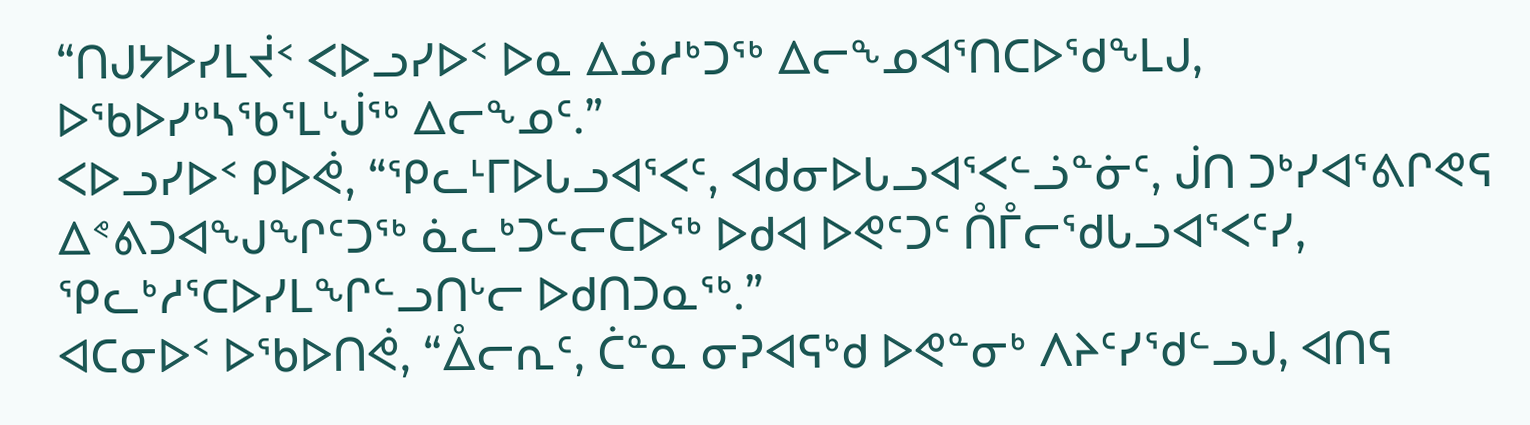“ᑎᒍᔭᐅᓯᒪᔫᑉ ᐸᐅᓗᓯᐅᑉ ᐅᓇ ᐃᓅᓱᒃᑐᖅ ᐃᓕᖕᓄᐊᕐᑎᑕᐅᖁᖕᒪᒍ, ᐅᖃᐅᓯᒃᓴᖃᕐᒪᒡᒎᖅ ᐃᓕᖕᓄᑦ.”
ᐸᐅᓗᓯᐅᑉ ᑭᐅᕚ, “ᕿᓚᒻᒥᐅᒐᓗᐊᕐᐸᑦ, ᐊᑯᓂᐅᒐᓗᐊᕐᐸᓪᓘᓐᓃᑦ, ᒎᑎ ᑐᒃᓯᐊᕐᕕᒋᕙᕋ ᐃᕝᕕᑐᐊᖑᖏᑦᑐᖅ ᓈᓚᒃᑐᓪᓕᑕᐅᖅ ᐅᑯᐊ ᐅᕙᑦᑐᑦ ᑍᒤᓕᖁᒐᓗᐊᕐᐸᑦᓯ, ᕿᓚᒃᓱᕐᑕᐅᓯᒪᖏᓪᓗᑎᒡᓕ ᐅᑯᑎᑐᓇᖅ.”
ᐊᑕᓂᐅᑉ ᐅᖃᐅᑎᕚ, “ᐂᓕᕆᑦ, ᑖᓐᓇ ᓂᕈᐊᕋᒃᑯ ᐅᕙᓐᓂᒃ ᐱᔨᑦᓯᖁᓪᓗᒍ, ᐊᑎᕋ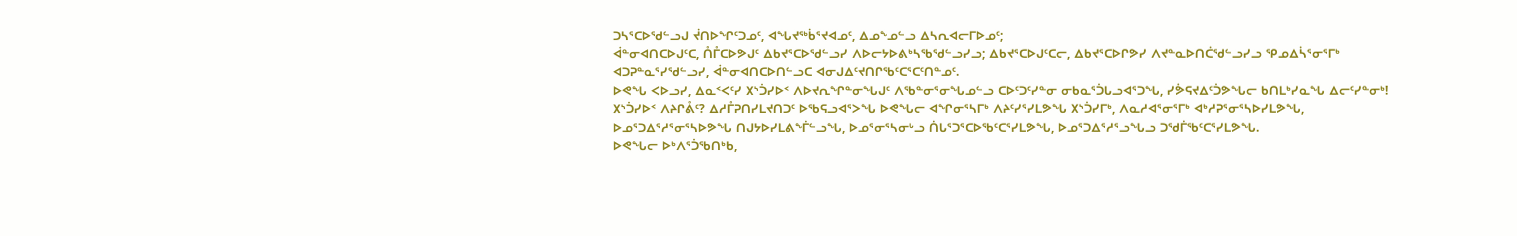ᑐᓴᕐᑕᐅᖁᓪᓗᒍ ᔫᑎᐅᖏᑦᑐᓄᑦ, ᐊᖓᔪᖅᑳᕐᔪᐊᓄᑦ, ᐃᓄᖕᓄᓪᓗ ᐃᓴᕆᐊᓕᒥᐅᓄᑦ;
ᐋᓐᓂᐊᑎᑕᐅᒍᑦᑕ, ᑍᒤᑕᐅᕗᒍᑦ ᐃᑲᔪᕐᑕᐅᖁᓪᓗᓯ ᐱᐅᓕᔭᐅᕕᒃᓴᖃᖁᓪᓗᓯᓗ; ᐃᑲᔪᕐᑕᐅᒍᑦᑕᓕ, ᐃᑲᔪᕐᑕᐅᒋᕗᓯ ᐱᔪᓐᓇᐅᑎᑖᖁᓪᓗᓯᓗ ᕿᓄᐃᓵᕐᓂᕐᒥᒃ ᐊᑐᕈᓐᓇᕐᓯᖁᓪᓗᓯ, ᐋᓐᓂᐊᑎᑕᐅᑎᓪᓗᑕ ᐊᓂᒍᐃᑦᔪᑎᒋᖃᑦᑕᕐᑕᑦᑎᓐᓄᑦ.
ᐅᕙᖓ ᐸᐅᓗᓯ, ᐃᓇᑉᐸᑦᓯ ᙭ᔅᑑᓯᐅᑉ ᐱᐅᔪᕆᖏᓐᓂᖓᒍᑦ ᐱᖃᓐᓂᕐᓂᖓᓄᓪᓗ ᑕᐅᑦᑐᑦᓯᓐᓂ ᓂᑲᓇᕐᑑᒐᓗᐊᕐᑐᖓ, ᓯᕘᕋᔪᐃᑦᑑᕗᖓᓕ ᑲᑎᒪᒃᓯᓇᖓ ᐃᓕᑦᓯᓐᓂᒃ!
᙭ᔅᑑᓯᐅᑉ ᐱᔨᒋᕔᑦ? ᐃᓱᒤᕈᑎᓯᒪᔪᑎᑐᑦ ᐅᖃᕋᓗᐊᕐᐳᖓ ᐅᕙᖓᓕ ᐊᖏᓂᕐᓴᒥᒃ ᐱᔨᑦᓯᕐᓯᒪᕗᖓ ᙭ᔅᑑᓯᒥᒃ, ᐱᓇᓱᐊᕐᓂᕐᒥᒃ ᐊᒃᓱᕈᕐᓂᕐᓴᐅᓯᒪᕗᖓ, ᐅᓄᕐᑐᐃᕐᓱᕐᓂᕐᓴᐅᕗᖓ ᑎᒍᔭᐅᓯᒪᕕᖕᒦᓪᓗᖓ, ᐅᓄᕐᓂᕐᓴᓂᒡᓗ ᑏᒐᕐᑐᕐᑕᐅᖃᑦᑕᕐᓯᒪᕗᖓ, ᐅᓄᕐᑐᐃᕐᓱᕐᓗᖓᓗ ᑐᖁᒦᖃᑦᑕᕐᓯᒪᕗᖓ.
ᐅᕙᖓᓕ ᐅᒃᐱᕐᑑᖃᑎᒃᑲ,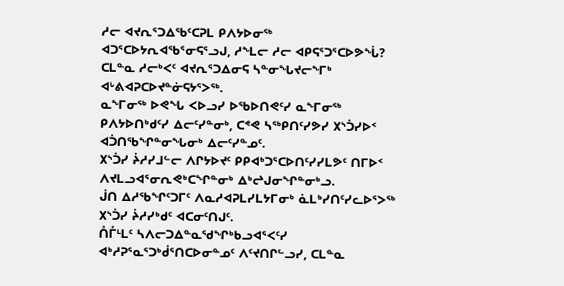ᓱᓕ ᐊᔪᕆᕐᑐᐃᖃᑦᑕᕈᒪ ᑭᐱᔭᐅᓂᖅ ᐊᑐᕐᑕᐅᔭᕆᐊᖃᕐᓂᕋᕐᓗᒍ, ᓱᖕᒪᓕ ᓱᓕ ᐊᑭᕋᕐᑐᕐᑕᐅᕗᖔ? ᑕᒪᓐᓇ ᓱᓕᒃᐸᑦ ᐊᔪᕆᕐᑐᐃᓂᕋ ᓴᓐᓂᖓᔪᓕᖕᒥᒃ ᐊᒡᕕᐊᕈᑕᐅᔪᓐᓃᕋᔭᕐᐳᖅ.
ᓇᖕᒥᓂᖅ ᐅᕙᖓ ᐸᐅᓗᓯ ᐅᖃᐅᑎᕙᑦᓯ ᓇᖕᒥᓂᖅ ᑭᐱᔭᐅᑎᒃᑯᑦᓯ ᐃᓕᑦᓯᓐᓂᒃ, ᑕᕝᕙ ᓴᖅᑭᑎᑦᓯᕗᓯ ᙭ᔅᑑᓯᐅᑉ ᐊᑑᑎᖃᖏᓐᓂᖓᓂᒃ ᐃᓕᑦᓯᓐᓄᑦ.
᙭ᔅᑑᓯ ᔩᓱᓯᒧᓪᓕ ᐱᒋᔭᐅᔪᑦ ᑭᑭᐊᒃᑐᕐᑕᐅᑎᑦᓯᓯᒪᕗᑦ ᑎᒥᐅᑉ ᐱᔪᒪᓗᐊᕐᓂᕆᕙᒃᑕᖏᓐᓂᒃ ᐃᒃᖠᒍᓂᖏᓐᓂᒃᓗ.
ᒎᑎ ᐃᓱᖃᖏᑦᑐᒥᑦ ᐱᓇᓱᐊᕈᒪᓯᒪᔭᒥᓂᒃ ᓈᒪᒃᓯᑎᑦᓯᓚᐅᕐᐳᖅ ᙭ᔅᑑᓯ ᔩᓱᓯᒃᑯᑦ ᐊᑕᓂᑦᑎᒍᑦ.
ᑍᒤᒻᒪᑦ ᓴᐱᓕᑐᐃᓐᓇᖁᖏᒃᑲᓗᐊᕐᐸᑦᓯ ᐊᒃᓱᕈᕐᓇᕐᑐᒃᑰᕐᑎᑕᐅᓂᓐᓄᑦ ᐱᑦᔪᑎᒋᓪᓗᓯ, ᑕᒪᓐᓇ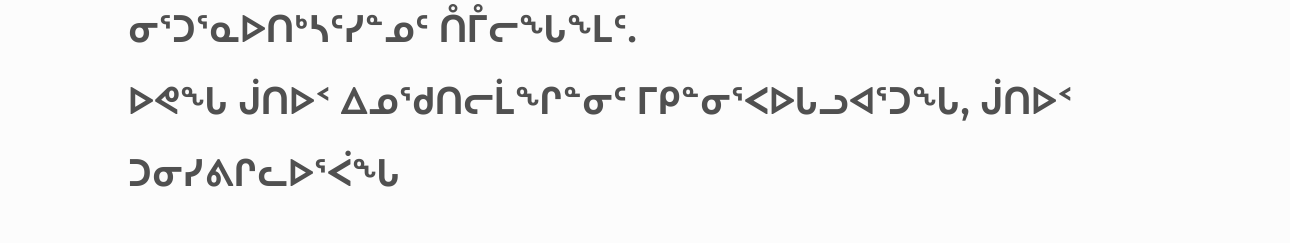ᓂᕐᑐᕐᓇᐅᑎᒃᓴᑦᓯᓐᓄᑦ ᑍᒤᓕᖓᖕᒪᑦ.
ᐅᕙᖓ ᒎᑎᐅᑉ ᐃᓄᖁᑎᓕᒫᖏᓐᓂᑦ ᒥᑭᓐᓂᕐᐸᐅᒐᓗᐊᕐᑐᖓ, ᒎᑎᐅᑉ ᑐᓂᓯᕕᒋᓚᐅᕐᐹᖓ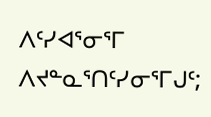ᐱᑦᓯᐊᕐᓂᕐᒥ ᐱᔪᓐᓇᕐᑎᑦᓯᓂᕐᒥᒍᑦ;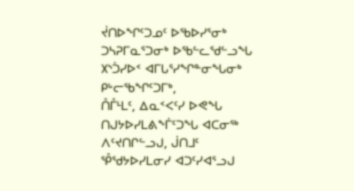ᔫᑎᐅᖏᑦᑐᓄᑦ ᐅᖃᐅᓯᕐᓂᒃ ᑐᓴᕈᒥᓇᕐᑐᓂᒃ ᐅᖃᓪᓚᖁᓪᓗᖓ ᙭ᔅᑑᓯᐅᑉ ᐊᒥᒐᕐᓯᖏᓐᓂᖓᓂᒃ ᑭᒡᓕᖃᖏᑦᑐᒥᒃ,
ᑍᒤᒻᒪᑦ, ᐃᓇᑉᐸᑦᓯ ᐅᕙᖓ ᑎᒍᔭᐅᓯᒪᕕᖕᒦᑦᑐᖓ ᐊᑕᓂᖅ ᐱᑦᔪᑎᒋᓪᓗᒍ, ᒎᑎᒧᑦ ᕾᖁᔭᐅᓯᒪᓂᓯ ᐊᑐᑦᓯᐊᕐᓗᒍ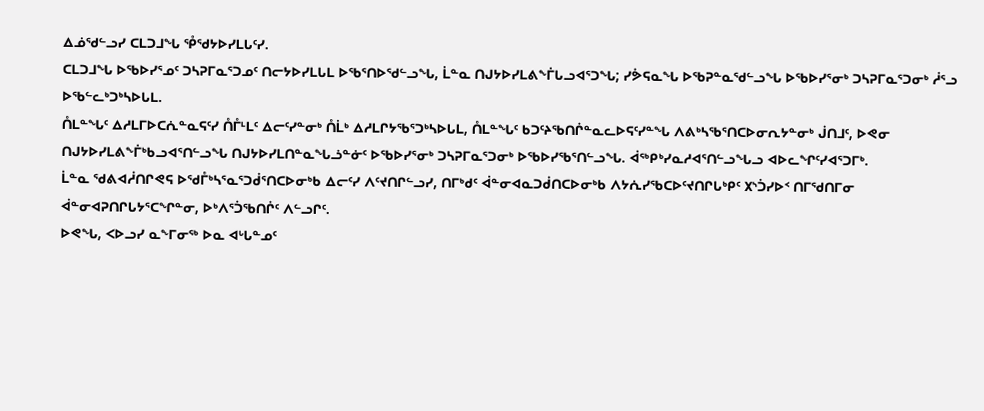ᐃᓅᖁᓪᓗᓯ ᑕᒪᑐᒧᖓ ᕾᖁᔭᐅᓯᒪᒐᑦᓯ.
ᑕᒪᑐᒧᖓ ᐅᖃᐅᓯᕐᓄᑦ ᑐᓴᕈᒥᓇᕐᑐᓄᑦ ᑎᓕᔭᐅᓯᒪᒐᒪ ᐅᖃᕐᑎᐅᖁᓪᓗᖓ, ᒫᓐᓇ ᑎᒍᔭᐅᓯᒪᕕᖕᒦᒐᓗᐊᕐᑐᖓ; ᓯᕘᕋᓇᖓ ᐅᖃᕈᓐᓇᖁᓪᓗᖓ ᐅᖃᐅᓯᕐᓂᒃ ᑐᓴᕈᒥᓇᕐᑐᓂᒃ ᓲᕐᓗ ᐅᖃᓪᓚᒃᑐᒃᓴᐅᒐᒪ.
ᑍᒪᓐᖓᑦ ᐃᓱᒪᒥᐅᑕᕇᓐᓇᕋᑦᓯ ᑍᒤᒻᒪᑦ ᐃᓕᑦᓯᓐᓂᒃ ᑍᒫᒃ ᐃᓱᒪᒋᔭᖃᕐᑐᒃᓴᐅᒐᒪ, ᑍᒪᓐᖓᑦ ᑲᑐᑦᔨᖃᑎᒌᓐᓇᓚᐅᕋᑦᓯᓐᖓ ᐱᕕᒃᓴᖃᕐᑎᑕᐅᓂᕆᔭᓐᓂᒃ ᒎᑎᒧᑦ, ᐅᕙᓂ ᑎᒍᔭᐅᓯᒪᕕᖕᒦᒃᑲᓗᐊᕐᑎᓪᓗᖓ ᑎᒍᔭᐅᓯᒪᑎᓐᓇᖓᓘᓐᓃᑦ ᐅᖃᐅᓯᕐᓂᒃ ᑐᓴᕈᒥᓇᕐᑐᓂᒃ ᐅᖃᐅᓯᖃᕐᑎᓪᓗᖓ. ᐋᖅᑭᒃᓯᓇᓱᐊᕐᑎᓪᓗᖓᓗ ᐊᐅᓚᖏᑦᓯᐊᕐᑐᒥᒃ.
ᒫᓐᓇ ᖁᕕᐊᓲᑎᒋᕙᕋ ᐅᖁᒤᒃᓴᕐᓇᕐᑐᑰᕐᑎᑕᐅᓂᒃᑲ ᐃᓕᑦᓯ ᐱᑦᔪᑎᒋᓪᓗᓯ, ᑎᒥᒃᑯᑦ ᐋᓐᓂᐊᓇᑐᑰᑎᑕᐅᓂᒃᑲ ᐱᔭᕇᓯᖃᑕᐅᑦᔪᑎᒋᒐᒃᑭᑦ ᙭ᔅᑑᓯᐅᑉ ᑎᒥᖁᑎᒥᓂ ᐋᓐᓂᐊᕈᑎᒋᒐᔭᕐᑕᖏᓐᓂ, ᐅᒃᐱᕐᑑᖃᑎᒌᑦ ᐱᓪᓗᒋᑦ.
ᐅᕙᖓ, ᐸᐅᓗᓯ ᓇᖕᒥᓂᖅ ᐅᓇ ᐊᒡᒐᓐᓄᑦ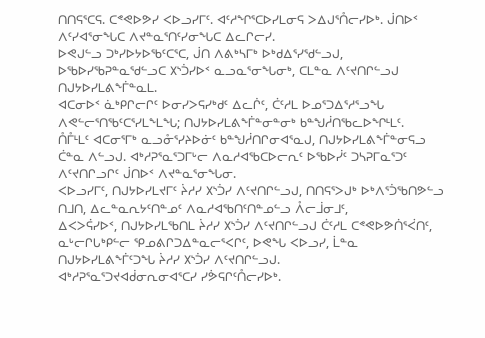ᑎᑎᕋᕐᑕᕋ. ᑕᕝᕙᐅᕗᓯ ᐸᐅᓗᓯᒥᑦ. ᐊᑦᓱᖏᕐᑕᐅᓯᒪᓂᕋ ᐳᐃᒍᕐᑍᓕᓯᐅᒃ. ᒎᑎᐅᑉ ᐱᑦᓯᐊᕐᓂᖓᑕ ᐱᔪᓐᓇᕐᑎᑦᓯᓂᖓᑕ ᐃᓚᒋᓕᓯ.
ᐅᕙᒍᓪᓗ ᑐᒃᓯᐅᔭᐅᖃᑦᑕᕐᑕ, ᒎᑎ ᐱᕕᒃᓴᒥᒃ ᐅᒃᑯᐃᕐᓯᖁᓪᓗᒍ, ᐅᖃᐅᓯᖃᕈᓐᓇᖁᓪᓗᑕ ᙭ᔅᑑᓯᐅᑉ ᓇᓗᓇᕐᓂᖓᓂᒃ, ᑕᒪᓐᓇ ᐱᑦᔪᑎᒋᓪᓗᒍ ᑎᒍᔭᐅᓯᒪᕕᖕᒦᓐᓇᒪ.
ᐊᑕᓂᐅᑉ ᓈᒃᑭᒋᓕᒋᑦ ᐅᓂᓯᐳᕋᓯᒃᑯᑦ ᐃᓚᒌᑦ, ᑖᑦᓱᒪ ᐅᓄᕐᑐᐃᕐᓱᕐᓗᖓ ᐱᕙᓪᓕᕐᑎᖃᑦᑕᕐᓯᒪᖕᒪᖓ; ᑎᒍᔭᐅᓯᒪᕕᖕᒦᓐᓂᓐᓂᒃ ᑲᓐᖑᓲᑎᖃᓚᐅᖏᒻᒪᑦ.
ᑍᒤᒻᒪᑦ ᐊᑕᓂᕐᒥᒃ ᓇᓗᓁᕐᓯᔨᐅᓃᑦ ᑲᓐᖑᓲᑎᒋᓂᐊᕐᓇᒍ, ᑎᒍᔭᐅᓯᒪᕕᖕᒦᓐᓂᕋᓗ ᑖᓐᓇ ᐱᓪᓗᒍ. ᐊᒃᓱᕈᕐᓇᕐᑐᒥᒡᓕ ᐱᓇᓱᐊᖃᑕᐅᓕᕆᑦ ᐅᖃᐅᓰᑦ ᑐᓴᕈᒥᓇᕐᑐᑦ ᐱᑦᔪᑎᒋᓗᒋᑦ ᒎᑎᐅᑉ ᐱᔪᓐᓇᕐᓂᖓᓂ.
ᐸᐅᓗᓯᒥᑦ, ᑎᒍᔭᐅᓯᒪᔪᒥᑦ ᔩᓱᓯ ᙭ᔅᑑᓯ ᐱᑦᔪᑎᒋᓪᓗᒍ, ᑎᑎᕋᕐᐳᒍᒃ ᐅᒃᐱᕐᑑᖃᑎᕗᓪᓗ ᑎᒧᑎ, ᐃᓚᓐᓇᕆᔭᑦᑎᓐᓄᑦ ᐱᓇᓱᐊᖃᑎᑦᑎᓐᓄᓪᓗ ᐰᓕᒨᓂᒧᑦ,
ᐃᐸᐳᕌᓯᐅᑉ, ᑎᒍᔭᐅᓯᒪᖃᑎᒪ ᔩᓱᓯ ᙭ᔅᑑᓯ ᐱᑦᔪᑎᒋᓪᓗᒍ ᑖᑦᓱᒪ ᑕᕝᕙᐅᕗᑏᕐᐹᑎᑦ,
ᓇᒡᓕᒋᒐᒃᑭᓪᓕ ᕿᓄᕕᒋᑐᐃᓐᓇᓕᕐᐸᒋᑦ, ᐅᕙᖓ ᐸᐅᓗᓯ, ᒫᓐᓇ ᑎᒍᔭᐅᓯᒪᕕᖕᒦᑦᑐᖓ ᔩᓱᓯ ᙭ᔅᑑᓯ ᐱᑦᔪᑎᒋᓪᓗᒍ.
ᐊᒃᓱᕈᕐᓇᕐᑐᔪᐊᑰᓂᕆᓂᐊᕐᑕᓯ ᓯᕘᕋᒋᑦᑍᓕᓯᐅᒃ.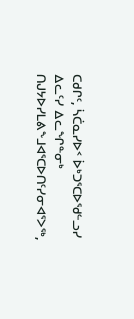ᑕᑯᒋᑦ, ᓵᑖᓇᓯᐅᑉ ᐆᒃᑐᕐᑕᐅᖁᓪᓗᓯ ᐃᓚᑦᓯ ᐃᓚᖏᓐᓂᒃ ᑎᒍᔭᐅᓯᒪᕕᖕᒧᐊᕐᑕᐅᑎᑦᓯᓂᐊᕐᐳᖅ,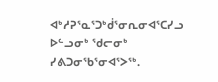ᐊᒃᓱᕈᕐᓇᕐᑐᒃᑰᕐᓂᕆᓂᐊᕐᑕᓯᓗ ᐅᓪᓗᓂᒃ ᖁᓕᓂᒃ ᓯᕕᑐᓂᖃᕐᓂᐊᕐᐳᖅ.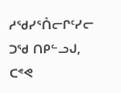ᓱᖁᓯᕐᑍᓕᒋᑦᓯᓕ ᑐᖁ ᑎᑭᓪᓗᒍ, ᑕᕝᕙ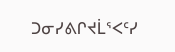ᑐᓂᓯᕕᒋᔪᒫᕐᐸᑦᓯ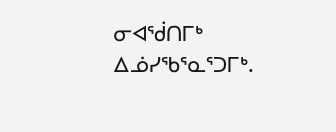ᓂᐊᖂᑎᒥᒃ ᐃᓅᓯᖃᕐᓇᕐᑐᒥᒃ.